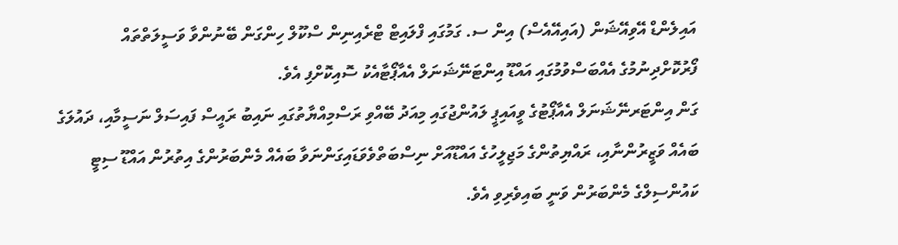އައިލެންޑް އޭވިއޭޝަން (އައިއޭއެސް) އިން ސ. ގަމުގައި ފްލައިޓް ޓްރެއިނިން ސްކޫލް ހިންގަން ބޭނުންވާ ވަސީލަތްތައް ފޯރުކޮށްދިނުމުގެ އެއްބަސްވުމުގައި އައްޑޫ އިންޓަނޭޝަނަލް އެއާޕޯޓާއެކު ސޮއިކޮށްފި އެވެ.
ގަން އިންޓަރނޭޝަނަލް އެއާޕޯޓުގެ ވީއައިޕީ ލައުންޖުގައި މިއަދު ބޭއްވި ރަސްމިއްޔާތުގައި ނައިބު ރައީސް ފައިސަލް ނަސީމާއި، ދައުލަގެ ބައެއް ވަޒީރުންނާއި، ރައްޔިތުންގެ މަޖިލީހުގެ އައްޑޫއަށް ނިސްބަތްވެވަޑައިގަންނަވާ ބައެއް މެންބަރުންގެ އިތުރުން އައްޑޫ ސިޓީ ކައުންސިލްގެ މެންބަރުން ވަނީ ބައިވެރިވި އެވެ.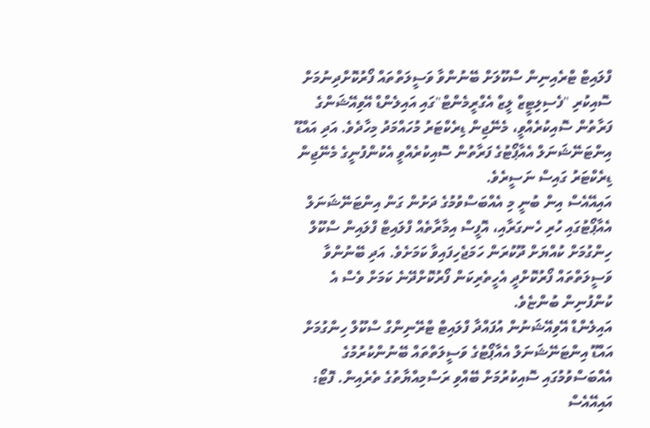ފްލައިޓް ޓްރެއިނިން ސްކޫލަށް ބޭނުންވާ ވަސީލަތްތައް ފޯރުކޮށްދިނުމަށް ސޮއިކުރި "ފެސިލިޓީޒް ލީޒް އެގްރީމެންޓް"ގައި އައިލެންޑް އޭވިއޭޝަންގެ ފަރާތުން ސޮއިކުރެއްވީ، މެނޭޖިން ޑިރެކްޓަރު މުހައްމަދު މިހާދެވެ. އަދި އައްޑޫ އިންޓަނޭޝަނަލް އެއާޕޯޓުގެ ފަރާތުން ސޮއިކުރެއްވީ އެކުންފުނީގެ މެނޭޖިން ޑިރެކްޓަރު ގައިސް ނަސީރެވެ.
އައިއޭއެސް އިން ބުނީ މި އެއްބަސްވުމުގެ ދަށުން ގަން އިންޓަނޭޝަނަލް އެއާޕޯޓުގައި ހުރި ހެނގަރާއި، އޮފީސް އިމާރާތެއް ފްލައިޓް ފްލައިން ސްކޫލް ހިންގުމަށް ކުއްޔަށް ދޫކުރަން ހަމަޖެހިފައިވާ ކަމަށެވެ. އަދި ބޭނުންވާ ވަސީލަތްތައް ފޯރުކޮށްދީ އެހީތެރިކަން ފޯރުކޮށްދޭނެ ކަމަށް ވެސް އެ ކުންފުނިން ބުންޏެވެ.
އައިލެންޑް އޭވިއޭޝަނުން އުފައްދާ ފްލައިޓް ޓްރޭނިންގް ސްކޫލް ހިންގުމަށް އައްޑޫ އިންޓަނޭޝަނަލް އެއާޕޯޓުގެ ވަސީލަތްތައް ބޭނުންކުރުމުގެ އެއްބަސްވުމުގައި ސޮއިކުރުމަށް ބޭއްވި ރަސްމިއްޔާތުގެ ތެރެއިން. ފޮޓޯ: އައިއޭއެސް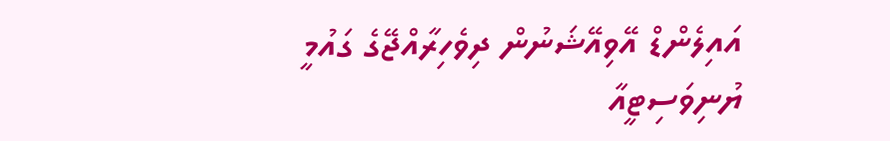އައިލެންޑް އޭވިއޭޝަނުން ދިވެހިރާއްޖޭގެ ގައުމީ ޔުނިވަސިޓީއާ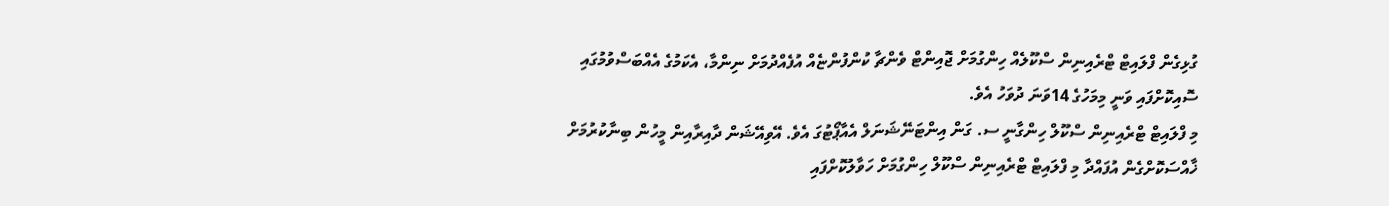ގުޅިގެން ފްލައިޓް ޓްރެއިނިން ސްކޫލެއް ހިންގުމަށް ޖޮއިންޓް ވެންޗާ ކުންފުންޏެއް އުފެއްދުމަށް ނިންމާ، އެކަމުގެ އެއްބަސްވުމުގައި ސޮއިކޮށްފައި ވަނީ މިމަހުގެ 14ވަނަ ދުވަހު އެވެ.
މި ފްލައިޓް ޓްރެއިނިން ސްކޫލް ހިންގާނީ ސ. ގަން އިންޓަނޭޝަނަލް އެއާޕޯޓުގަ އެވެ. އޭވިއޭޝަން ދާއިރާއިން މީހުން ބިނާކުރުމަށް ޚާއްސަކޮށްގެން އުފައްދާ މި ފްލައިޓް ޓްރެއިނިން ސްކޫލް ހިންގުމަށް ހަވާލުކޮށްފައި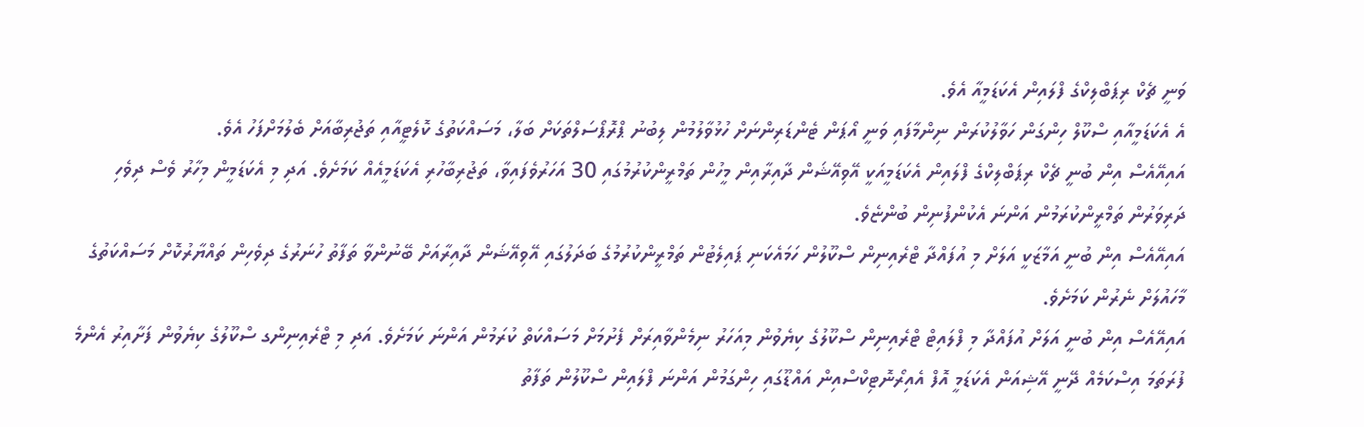ވަނީ ޗެކް ރިޕަބްލިކްގެ ފްލައިން އެކަޑަމީއާ އެވެ.
އެ އެކަޑަމީއާއި ސްކޫލް ހިންގަން ހަވާލުކުރަން ނިންމާފައި ވަނީ އޯޕަން ޓެންޑަރިންނަށް ހުޅުވާލުމުން ލިބުނު ޕްރޮޕޯސަލްތަކަށް ބަލާ، މަސައްކަތުގެ ކޮލެޓީއާއި ތަޖުރިބާއަށް ބެލުމަށްފަހު އެވެ.
އައިއޭއެސް އިން ބުނީ ޗެކް ރިޕަބްލިކްގެ ފްލައިން އެކަޑަމީއަކީ އޭވިއޭޝަން ދާއިރާއިން މީހުން ތަމްރީންކުރުމުގައި 30 އަހަރުވެފައިވާ، ތަޖުރިބާހުރި އެކަޑަމީއެއް ކަމަށެވެ. އަދި މި އެކަޑަމީން މިހާރު ވެސް ދިވެހި ދަރިވަރުން ތަމްރީންކުރަމުން އަންނަ އެކުންފުނިން ބުންޏެވެ.
އައިއޭއެސް އިން ބުނީ އަމާޒަކީ އަލަށް މި އުފައްދާ ޓްރެއިނިން ސްކޫލުން ހަމައެކަނި ޕައިލެޓުން ތަމްރީންކުރުމުގެ ބަދަލުގައި އޭވިއޭޝަން ދާއިރާއަށް ބޭނުންވާ ތަފާތު ހުނަރުގެ ދިވެހިން ތައްޔާރުކޮށް މަސައްކަތުގެ މާހައުލަށް ނެރުން ކަމަށެވެ.
އައިއޭއެސް އިން ބުނީ އަލަށް އުފައްދާ މި ފްލައިޓް ޓްރެއިނިން ސްކޫލުގެ ކިޔެވުން މިއަހަރު ނިމެންވާއިރަށް ފެށުމަށް މަސައްކަތް ކުރަމުން އަންނަ ކަމަށެވެ. އަދި މި ޓްރެއިނިންގ ސްކޫލުގެ ކިޔެވުން ފަށާއިރު އެންމެ ފުރަތަމަ އިސްކަމެއް ދޭނީ އޭޝިއަން އެކަޑަމީ އޮފް އެއިރޯނޮޓިކްސްއިން އައްޑޫގައި ހިންގަމުން އަންނަ ފްލައިން ސްކޫލުން ތަފާތު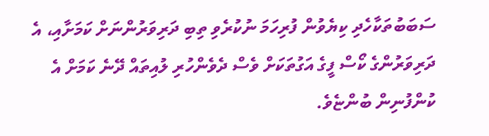ސަބަބުތަކާހެދި ކިޔެވުން ފުރިހަމަ ނުކުރެވި ތިބި ދަރިވަރުންނަށް ކަމަށާއި، އެ ދަރިވަރުންގެ ކޯސް ފީގެ އަގުތަކަށް ވެސް ދެވެންހުރި ލުއިތައް ދޭނެ ކަމަށް އެ ކުންފުނިން ބުންޏެވެ.